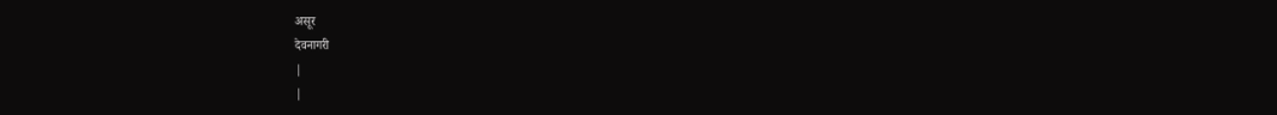असूर
देवनागरी
|
|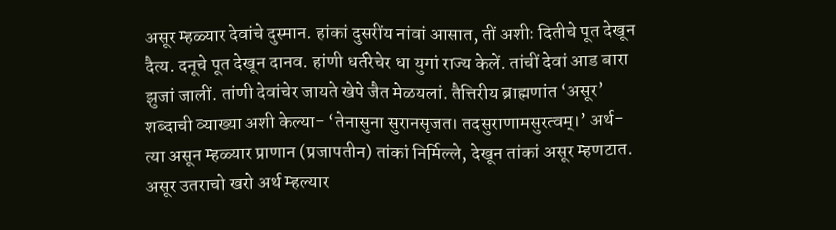असूर म्हळ्यार देवांचे दुस्मान. हांकां दुसरींय नांवां आसात, तीं अशीः दितीचे पूत देखून दैत्य. दनूचे पूत देखून दानव. हांणी धर्तरेचेर धा युगां राज्य केलें. तांचीं देवां आड बारा झुजां जालीं. तांणी देवांचेर जायते खेपे जैत मेळयलां. तैत्तिरीय ब्राह्मणांत ‘असूर’ शब्दाची व्याख्या अशी केल्या- ‘तेनासुना सुरानसृजत। तदसुराणामसुरत्वम्।’ अर्थ- त्या असून म्हळ्यार प्राणान (प्रजापतीन) तांकां निर्मिल्ले, देखून तांकां असूर म्हणटात. असूर उतराचो खरो अर्थ म्हल्यार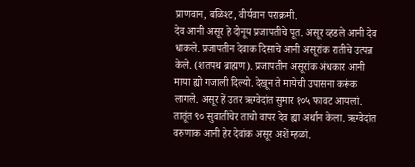प्राणवान, बळिश्ट, वीर्यवान पराक्रमी.
देव आनी असूर हे दोनूय प्रजापतीचे पूत. असूर व्हडले आनी देव धाकले. प्रजापतीन देवाक दिसाचे आनी असूरांक रातीचे उत्पन्न केले. (शतपथ ब्राह्मण). प्रजापतीन असूरांक अंधकार आनी माया ह्यो गजाली दिल्यो. देखून ते मायेची उपासना करूंक लागले. असूर हें उतर ऋग्वेदांत सुमार १०५ फावट आयलां. तातूंत ९० सुवातींचेर ताचो वापर देव ह्या अर्थान केला. ऋग्वेदांत वरुणाक आनी हेर देवांक असूर अशें म्हळां.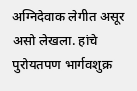अग्निदेवाक लेगीत असूर असो लेखला. हांचे पुरोयतपण भार्गवशुक्र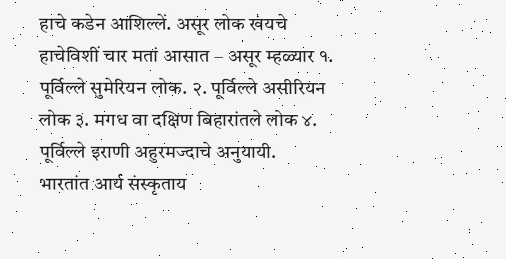हाचे कडेन आशिल्लें. असूर लोक खंयचे हाचेविशीं चार मतां आसात – असूर म्हळ्यार १. पूर्विल्ले सुमेरियन लोक. २. पूर्विल्ले असीरियन लोक ३. मगध वा दक्षिण बिहारांतले लोक ४. पूर्विल्ले इराणी अहुरमज्दाचे अनुयायी.
भारतांत आर्य संस्कृताय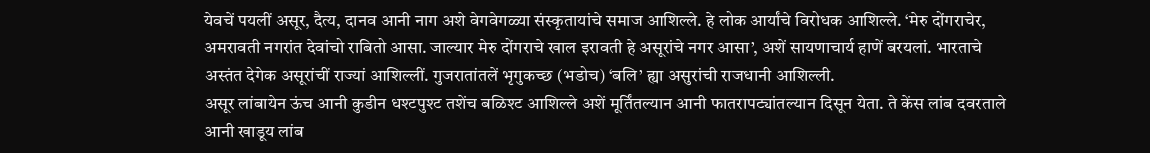येवचें पयलीं असूर, दैत्य, दानव आनी नाग अशे वेगवेगळ्या संस्कृतायांचे समाज आशिल्ले. हे लोक आर्यांचे विरोधक आशिल्ले. ‘मेरु दोंगराचेर, अमरावती नगरांत देवांचो राबितो आसा. जाल्यार मेरु दोंगराचे खाल इरावती हे असूरांचे नगर आसा’, अशें सायणाचार्य हाणें बरयलां. भारताचे अस्तंत देगेक असूरांचीं राज्यां आशिल्लीं. गुजरातांतलें भृगुकच्छ (भडोच) ‘बलि’ ह्या असुरांची राजधानी आशिल्ली.
असूर लांबायेन ऊंच आनी कुडीन धश्टपुश्ट तशेंच बळिश्ट आशिल्ले अशें मूर्तिंतल्यान आनी फातरापट्यांतल्यान दिसून येता. ते केंस लांब दवरताले आनी खाडूय लांब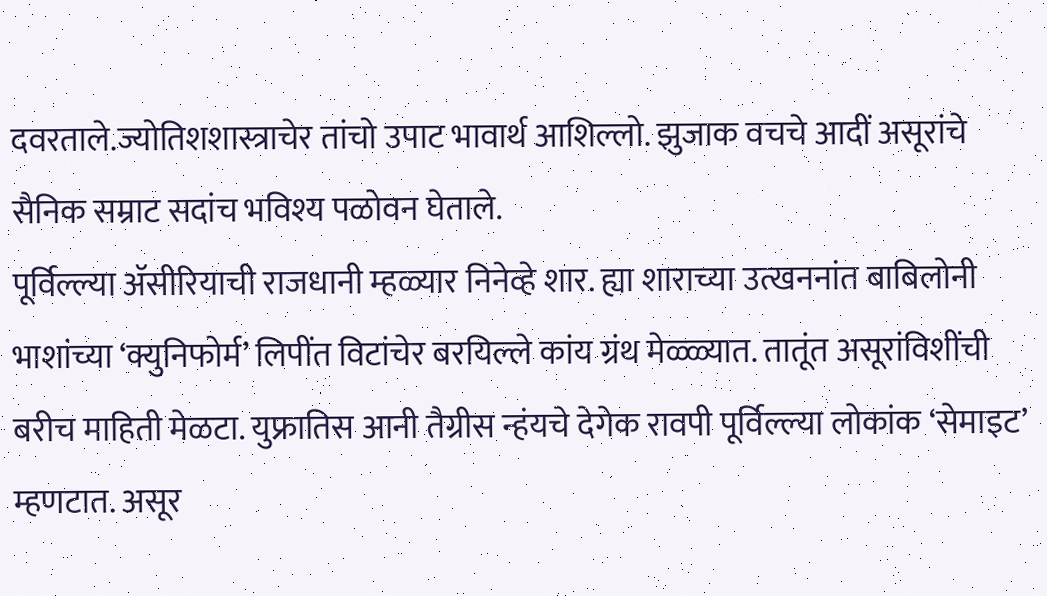दवरताले.ज्योतिशशास्त्राचेर तांचो उपाट भावार्थ आशिल्लो. झुजाक वचचे आदीं असूरांचे सैनिक सम्राट सदांच भविश्य पळोवन घेताले.
पूर्विल्ल्या ॲसीरियाची राजधानी म्हळ्यार निनेव्हे शार. ह्या शाराच्या उत्खननांत बाबिलोनी भाशांच्या ‘क्युनिफोर्म’ लिपींत विटांचेर बरयिल्ले कांय ग्रंथ मेळ्ळ्यात. तातूंत असूरांविशींची बरीच माहिती मेळटा. युफ्रातिस आनी तैग्रीस न्हंयचे देगेक रावपी पूर्विल्ल्या लोकांक ‘सेमाइट’ म्हणटात. असूर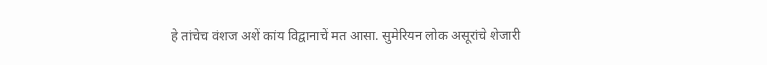हे तांचेच वंशज अशें कांय विद्वानाचें मत आसा. सुमेरियन लोक असूरांचे शेजारी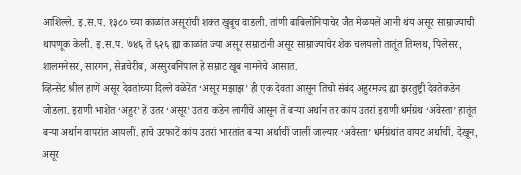आशिल्ले. इ.स.प. १३८० च्या काळांत असूरांची शक्त खुबूच वाडली. तांणी बाबिलोनियाचेर जैत मेळयलें आनी थंय असूर साम्राज्याची थापणूक केली. इ.स.प. ७४६ ते ६२६ ह्या काळांत ज्या असूर सम्राटांनी असूर साम्राज्याचेर शेक चलयलो तातूंत तिग्लथ, पिलेसर, शालमनेसर, सारगन, सेन्नचेरीब, अस्सुरबनिपाल हे सम्राट खूब नामनेचे आसात.
व्हिन्सेंट श्रील हाणें असूर देवतांच्या दिल्ले वळेरेंत ‘असूर मझाझ’ ही एक देवता आसून तिचो संबंद अहुरमज्द ह्या झरतुष्ट्री देवतेकडेन जोडला. इराणी भाशेंत ‘अहुर’ हें उतर ‘असूर’ उतरा कडेन लागींचें आसून तें बऱ्या अर्थान तर कांय उतरां इराणी धर्मग्रंथ ‘अवेस्ता’ हातूंत बऱ्या अर्थान वापरांत आयलीं. हाचे उरफाटें कांय उतरां भारतांत बऱ्या अर्थाचीं जालीं जाल्यार ‘अवेस्ता’ धर्मग्रंथांत वायट अर्थाचीं. देखून, असूर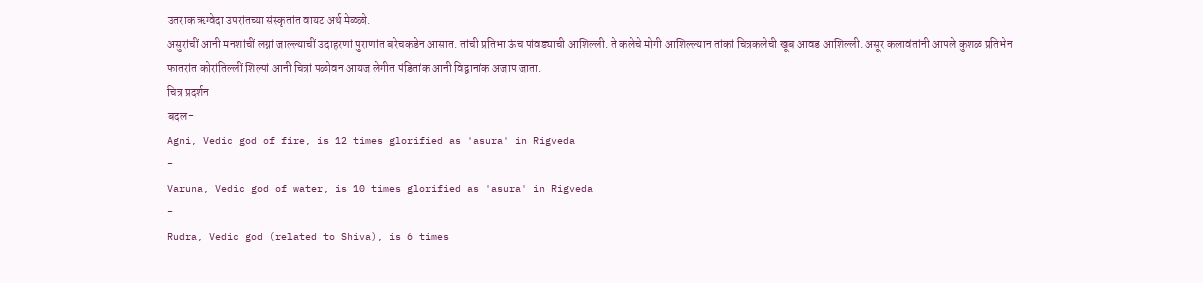उतराक ऋग्वेदा उपरांतच्या संस्कृतांत वायट अर्थ मेळ्ळो.
असुरांचीं आनी मनशांचीं लग्नां जाल्ल्याचीं उदाहरणां पुराणांत बरेचकडेन आसात. तांची प्रतिभा ऊंच पांवड्याची आशिल्ली. ते कलेचे मोगी आशिल्ल्यान तांकां चित्रकलेची खूब आवड आशिल्ली. असूर कलावंतांनी आपले कुशळ प्रतिभेन फातरांत कोरांतिल्लीं शिल्पां आनी चित्रां पळोवन आयज लेगीत पंडितांक आनी विद्वानांक अजाप जाता.
चित्र प्रदर्शन
बदल-
Agni, Vedic god of fire, is 12 times glorified as 'asura' in Rigveda
-
Varuna, Vedic god of water, is 10 times glorified as 'asura' in Rigveda
-
Rudra, Vedic god (related to Shiva), is 6 times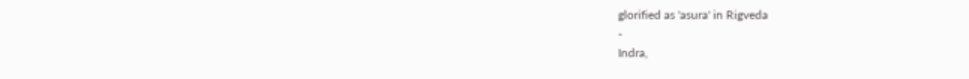glorified as 'asura' in Rigveda
-
Indra,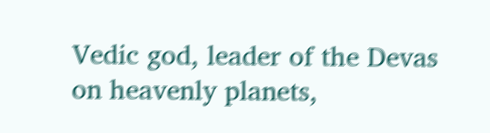Vedic god, leader of the Devas on heavenly planets,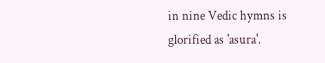in nine Vedic hymns is glorified as 'asura'.